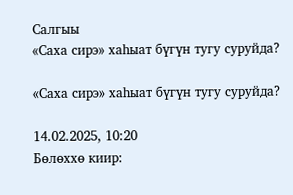Салгыы
«Саха сирэ» хаһыат бүгүн тугу суруйда?

«Саха сирэ» хаһыат бүгүн тугу суруйда?

14.02.2025, 10:20
Бөлөххө киир: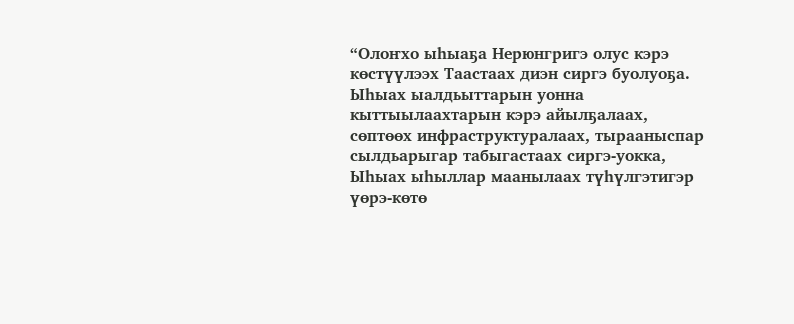“Олоҥхо ыһыаҕа Нерюнгригэ олус кэрэ  көстүүлээх Таастаах диэн сиргэ буолуоҕа.  Ыһыах ыалдьыттарын уонна кыттыылаахтарын кэрэ айылҕалаах, сөптөөх инфраструктуралаах, тырааныспар сылдьарыгар табыгастаах сиргэ-уокка, Ыһыах ыһыллар маанылаах түһүлгэтигэр үөрэ-көтө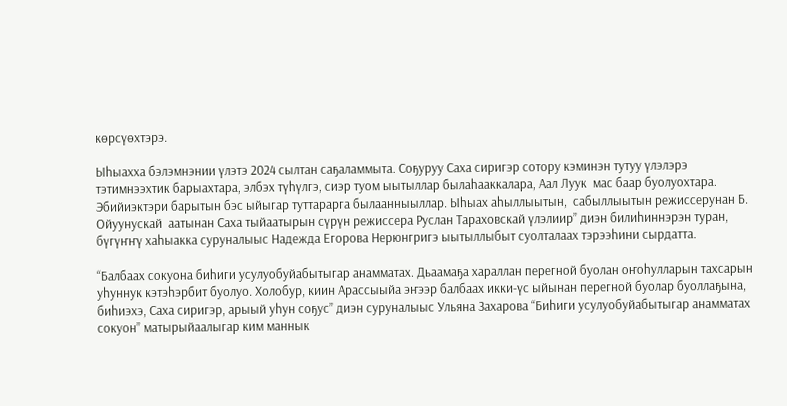көрсүөхтэрэ.

Ыһыахха бэлэмнэнии үлэтэ 2024 сылтан саҕаламмыта. Соҕуруу Саха сиригэр сотору кэминэн тутуу үлэлэрэ тэтимнээхтик барыахтара, элбэх түһүлгэ, сиэр туом ыытыллар былаһааккалара, Аал Луук  мас баар буолуохтара. Эбийиэктэри барытын бэс ыйыгар туттарарга былаанныыллар. Ыһыах аһыллыытын,  сабыллыытын режиссерунан Б. Ойуунускай  аатынан Саха тыйаатырын сүрүн режиссера Руслан Тараховскай үлэлиир” диэн билиһиннэрэн туран, бүгүҥҥү хаһыакка суруналыыс Надежда Егорова Нерюнгригэ ыытыллыбыт суолталаах тэрээһини сырдатта.

“Балбаах сокуона биһиги усулуобуйабытыгар анамматах. Дьаамаҕа хараллан перегной буолан оҥоһулларын тахсарын уһуннук кэтэһэрбит буолуо. Холобур, киин Арассыыйа эҥээр балбаах икки-үс ыйынан перегной буолар буоллаҕына, биһиэхэ, Саха сиригэр, арыый уһун соҕус” диэн суруналыыс Ульяна Захарова “Биһиги усулуобуйабытыгар анамматах сокуон” матырыйаалыгар ким маннык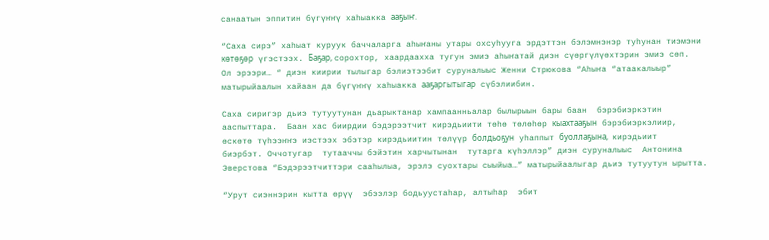санаатын эппитин бүгүҥҥү хаһыакка ааҕыҥ.

“Саха сирэ” хаһыат куруук баччаларга аһыҥаны утары охсуһууга эрдэттэн бэлэмнэнэр туһунан тиэмэни көтөҕөр үгэстээх. Баҕар, сорохтор, хаардаахха тугун эмиэ аһыҥатай диэн сүөргүлүөхтэрин эмиэ сөп. Ол эрээри… “ диэн киирии тылыгар бэлиэтээбит суруналыыс Женни Стрюкова “Аһыҥа “атаакалыыр” матырыйаалын хайаан да бүгүҥҥү хаһыакка ааҕаргытыгар сүбэлиибин.

Саха сиригэр дьиэ тутуутунан дьарыктанар хампаанньалар былырыын бары баан  бэрэбиэркэтин ааспыттара.  Баан хас биирдии бэдэрээтчит кирэдьиити төһө төлөһөр кыахтааҕын бэрэбиэркэлиир,  өскөтө түһээҥҥэ иэстээх эбэтэр кирэдьиитин төлүүр болдьоҕун уһаппыт буоллаҕына,  кирэдьиит биэрбэт. Оччотугар  тутааччы бэйэтин харчытынан  тутарга күһэллэр” диэн суруналыыс  Антонина Эверстова “Бэдэрээтчиттэри сааһылыа, эрэлэ суохтары сыыйыа…” матырыйаалыгар дьиэ тутуутун ырытта.

“Урут сиэннэрин кытта өрүү  эбээлэр бодьуустаһар, алтыһар  эбит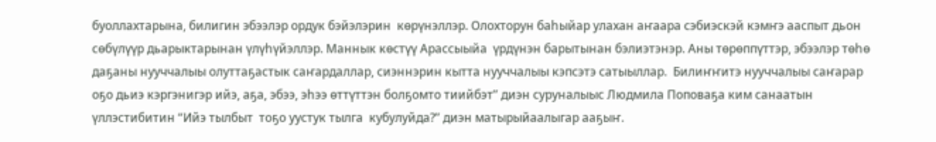буоллахтарына, билигин эбээлэр ордук бэйэлэрин  көрүнэллэр. Олохторун баһыйар улахан аҥаара сэбиэскэй кэмҥэ ааспыт дьон сөбүлүүр дьарыктарынан үлүһүйэллэр. Маннык көстүү Арассыыйа  үрдүнэн барытынан бэлиэтэнэр. Аны төрөппүттэр, эбээлэр төһө даҕаны нууччалыы олуттаҕастык саҥардаллар, сиэннэрин кытта нууччалыы кэпсэтэ сатыыллар.  Билиҥҥитэ нууччалыы саҥарар оҕо дьиэ кэргэнигэр ийэ, аҕа, эбээ, эһээ өттүттэн болҕомто тиийбэт” диэн суруналыыс Людмила Поповаҕа ким санаатын үллэстибитин “Ийэ тылбыт  тоҕо уустук тылга  кубулуйда?” диэн матырыйаалыгар ааҕыҥ.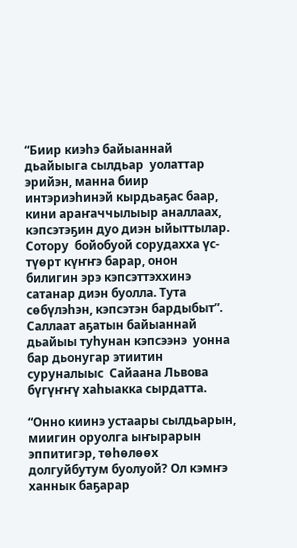“Биир киэһэ байыаннай дьайыыга сылдьар  уолаттар эрийэн, манна биир интэриэһинэй кырдьаҕас баар, кини араҥаччылыыр аналлаах,  кэпсэтэҕин дуо диэн ыйыттылар. Сотору  бойобуой сорудахха үс-түөрт күҥҥэ барар, онон  билигин эрэ кэпсэттэххинэ сатанар диэн буолла. Тута сөбүлэһэн, кэпсэтэн бардыбыт”. Саллаат аҕатын байыаннай  дьайыы туһунан кэпсээнэ  уонна бар дьонугар этиитин суруналыыс  Сайаана Львова бүгүҥҥү хаһыакка сырдатта.

“Онно киинэ устаары сылдьарын, миигин оруолга ыҥырарын эппитигэр, төһөлөөх  долгуйбутум буолуой? Ол кэмҥэ ханнык баҕарар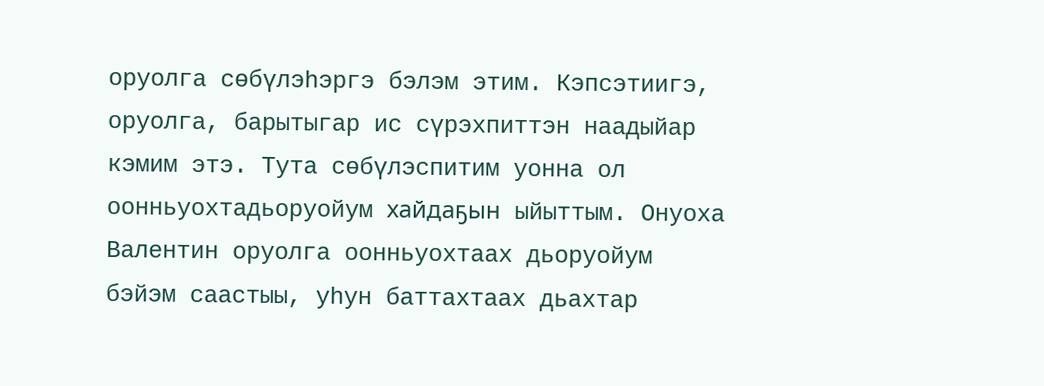оруолга сөбүлэһэргэ бэлэм этим. Кэпсэтиигэ, оруолга, барытыгар ис сүрэхпиттэн наадыйар кэмим этэ. Тута сөбүлэспитим уонна ол оонньуохтадьоруойум хайдаҕын ыйыттым. Онуоха Валентин оруолга оонньуохтаах дьоруойум  бэйэм саастыы, уһун баттахтаах дьахтар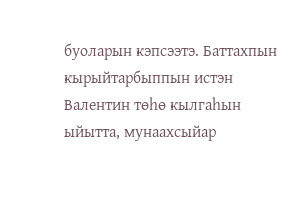буоларын кэпсээтэ. Баттахпын кырыйтарбыппын истэн Валентин төһө кылгаһын ыйытта, мунаахсыйар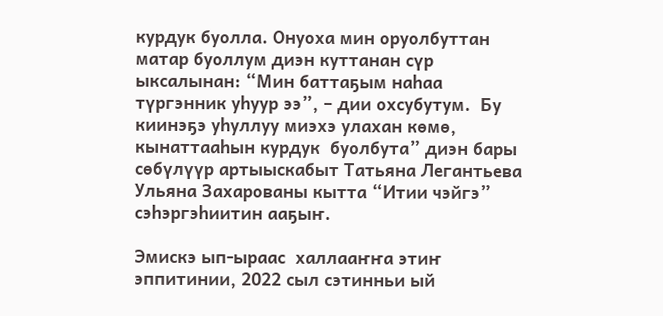курдук буолла. Онуоха мин оруолбуттан матар буоллум диэн куттанан сүр ыксалынан: “Мин баттаҕым наһаа түргэнник уһуур ээ”, – дии охсубутум.  Бу киинэҕэ уһуллуу миэхэ улахан көмө, кынаттааһын курдук  буолбута” диэн бары сөбүлүүр артыыскабыт Татьяна Легантьева  Ульяна Захарованы кытта “Итии чэйгэ” сэһэргэһиитин ааҕыҥ.

Эмискэ ып-ыраас  халлааҥҥа этиҥ  эппитинии, 2022 сыл сэтинньи ый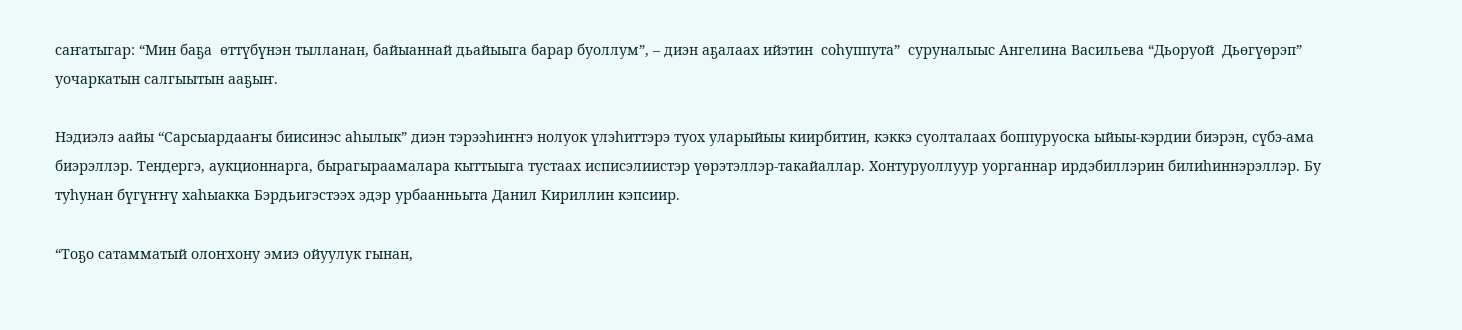саҥатыгар: “Мин баҕа  өттүбүнэн тылланан, байыаннай дьайыыга барар буоллум”, – диэн аҕалаах ийэтин  соһуппута”  суруналыыс Ангелина Васильева “Дьоруой  Дьөгүөрэп” уочаркатын салгыытын ааҕыҥ.

Нэдиэлэ аайы “Сарсыардааҥы биисинэс аһылык” диэн тэрээһиҥҥэ нолуок үлэһиттэрэ туох уларыйыы киирбитин, кэккэ суолталаах боппуруоска ыйыы-кэрдии биэрэн, сүбэ-ама биэрэллэр. Тендергэ, аукционнарга, бырагыраамалара кыттыыга тустаах исписэлиистэр үөрэтэллэр-такайаллар. Хонтуруоллуур уорганнар ирдэбиллэрин билиһиннэрэллэр. Бу туһунан бүгүҥҥү хаһыакка Бэрдьигэстээх эдэр урбаанньыта Данил Кириллин кэпсиир.

“Тоҕо сатамматый олоҥхону эмиэ ойуулук гынан,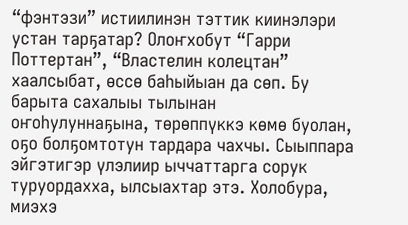“фэнтэзи” истиилинэн тэттик киинэлэри устан тарҕатар? Олоҥхобут “Гарри Поттертан”, “Властелин колецтан” хаалсыбат, өссө баһыйыан да сөп. Бу барыта сахалыы тылынан оҥоһулуннаҕына, төрөппүккэ көмө буолан, оҕо болҕомтотун тардара чахчы. Сыыппара эйгэтигэр үлэлиир ыччаттарга сорук туруордахха, ылсыахтар этэ. Холобура, миэхэ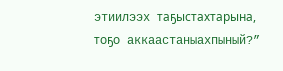этиилээх таҕыстахтарына, тоҕо аккаастаныахпыный?”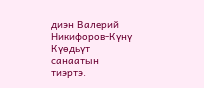диэн Валерий Никифоров-Күнү Күөдьүт санаатын тиэртэ.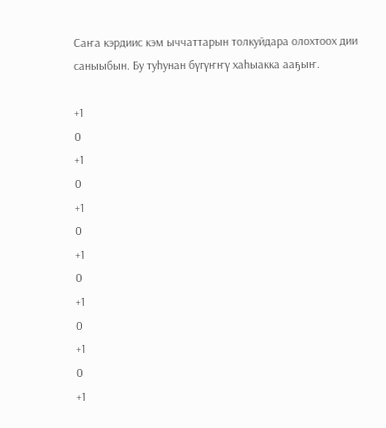Саҥа кэрдиис кэм ыччаттарын толкуйдара олохтоох дии саныыбын. Бу туһунан бүгүҥҥү хаһыакка ааҕыҥ.

+1
0
+1
0
+1
0
+1
0
+1
0
+1
0
+1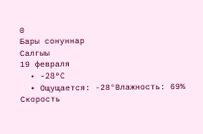0
Бары сонуннар
Салгыы
19 февраля
  • -28°C
  • Ощущается: -28°Влажность: 69% Скорость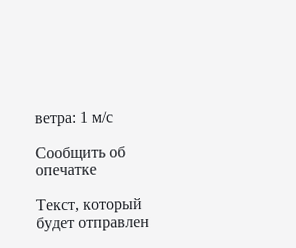ветра: 1 м/с

Сообщить об опечатке

Текст, который будет отправлен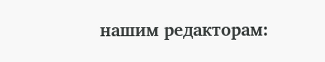нашим редакторам: